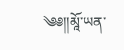༄༅།།མཱོ་ཡན་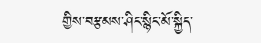གྱིས་བརྩམས་ཤིང་སྙིང་མོ་སྐྱིད་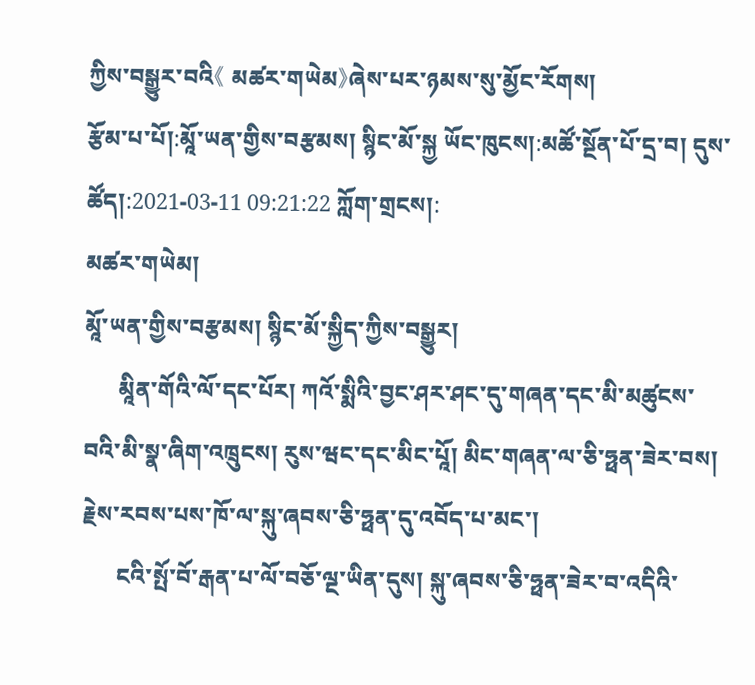ཀྱིས་བསྒྱུར་བའི《 མཚར་གཡེམ》ཞེས་པར་ཉམས་སུ་མྱོང་རོགས།
རྩོམ་པ་པོ།:མཱོ་ཡན་གྱིས་བརྩམས། སྙིང་མོ་སྐྱ ཡོང་ཁུངས།:མཚོ་སྔོན་པོ་དྲ་བ། དུས་ཚོད།:2021-03-11 09:21:22 ཀློག་གྲངས།:
མཚར་གཡེམ།
མཱོ་ཡན་གྱིས་བརྩམས། སྙིང་མོ་སྐྱིད་ཀྱིས་བསྒྱུར།
      མཱིན་གོའི་ལོ་དང་པོར། ཀའོ་སྨིའི་བྱང་ཤར་ཤང་དུ་གཞན་དང་མི་མཚུངས་བའི་མི་སྣ་ཞིག་འཁྲུངས། རུས་ཝང་དང་མིང་པཱོ། མིང་གཞན་ལ་ཅི་ཧྥན་ཟེར་བས། རྗེས་རབས་པས་ཁོ་ལ་སྐུ་ཞབས་ཅི་ཧྥན་དུ་འབོད་པ་མང་།
      ངའི་སྤོ་བོ་རྒན་པ་ལོ་བཅོ་ལྔ་ཡིན་དུས། སྐུ་ཞབས་ཅི་ཧྥན་ཟེར་བ་འདིའི་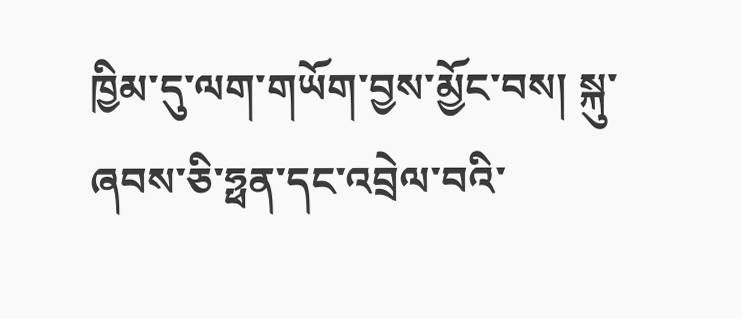ཁྱིམ་དུ་ལག་གཡོག་བྱས་མྱོང་བས། སྐུ་ཞབས་ཅི་ཧྥན་དང་འབྲེལ་བའི་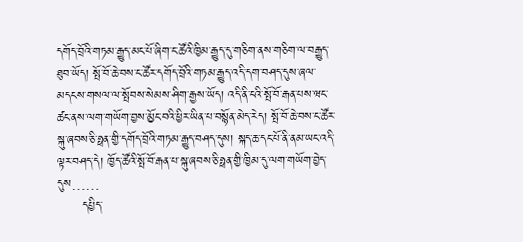དགོད་བྲོའི་གཏམ་རྒྱུད་མང་པོ་ཞིག་ང་ཚོའི་ཁྱིམ་རྒྱུད་དུ་གཅིག་ནས་གཅིག་ལ་བརྒྱུད་ཐུབ་ཡོད། སྤོ་བོ་ཆེ་བས་ང་ཚོར་དགོད་བྲོའི་གཏམ་རྒྱུད་འདི་དག་བཤད་དུས་ཞལ་མདངས་གསལ་ལ་སྤོབས་སེམས་ཤིག་རྒྱས་ཡོད། འདི་ནི་ངའི་སྤོ་བོ་རྒན་པས་ཝང་ཚང་ནས་ལག་གཡོག་བྱས་མྱོང་བའི་ཕྱིར་ཡིན་པ་བསྙོན་མེད་རེད། སྤོ་བོ་ཆེ་བས་ང་ཚོར་སྐུ་ཞབས་ཅི་ཧྥན་གྱི་དགོད་བྲོའི་གཏམ་རྒྱུད་བཤད་དུས། སྐད་ཆ་དང་པོ་ནི་ནམ་ཡང་འདི་ལྟར་བཤད་དེ། ཁྱོད་ཚོའི་སྤོ་བོ་རྒན་པ་སྐུ་ཞབས་ཅི་ཧྥན་གྱི་ཁྱིམ་དུ་ལག་གཡོག་བྱེད་དུས……
      དཔྱིད་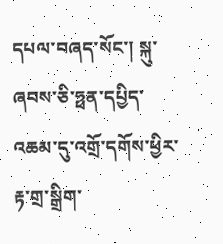དཔལ་བཞད་སོང་། སྐུ་ཞབས་ཅི་ཧྥན་དཔྱིད་འཆམ་དུ་འགྲོ་དགོས་ཕྱིར་རྟ་གྲ་སྒྲིག་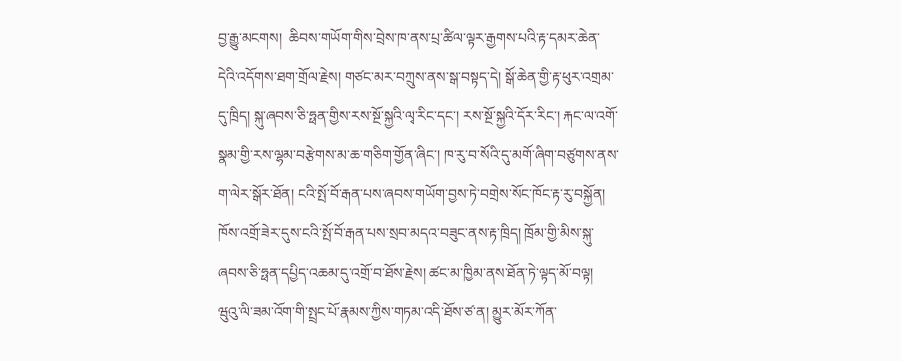བྱ་རྒྱུ་མངགས།  ཆིབས་གཡོག་གིས་བྲེས་ཁ་ནས་པྲ་ཚིལ་ལྟར་རྒྱགས་པའི་རྟ་དམར་ཆེན་དེའི་འདོགས་ཐག་གྲོལ་རྗེས། གཙང་མར་བཀྲུས་ནས་སྒ་བསྟད་དེ། སྒོ་ཆེན་གྱི་རྟ་ཕུར་འགྲམ་དུ་ཁྲིད། སྐུ་ཞབས་ཅི་ཧྥན་གྱིས་རས་སྔོ་སྐྱའི་ལྭ་རིང་དང་། རས་སྔོ་སྐྱའི་དོར་རིང་། རྐང་ལ་འགོ་སྣམ་གྱི་རས་ལྷམ་བརྩེགས་མ་ཆ་གཅིག་གྱོན་ཞིང་། ཁ་རུ་བ་སོའི་དུ་མགོ་ཞིག་བཙུགས་ནས་ག་ལེར་སྒོར་ཐོན། ངའི་སྤོ་བོ་རྒན་པས་ཞབས་གཡོག་བྱས་ཏེ་བགྲེས་སོང་ཁོང་རྟ་རུ་བསྐྱོན། ཁོས་འགྲོ་ཟེར་དུས་ངའི་སྤོ་བོ་རྒན་པས་སྲབ་མདའ་བཟུང་ནས་རྟ་ཁྲིད། ཁྲོམ་གྱི་མིས་སྐུ་ཞབས་ཅི་ཧྥན་དཔྱིད་འཆམ་དུ་འགྲོ་བ་ཐོས་རྗེས། ཚང་མ་ཁྱིམ་ནས་ཐོན་ཏེ་ལྟད་མོ་བལྟ། ཝུའུ་ལི་ཟམ་འོག་གི་སྤྲང་པོ་རྣམས་ཀྱིས་གཏམ་འདི་ཐོས་ཙ་ན། མྱུར་མོར་ཀོན་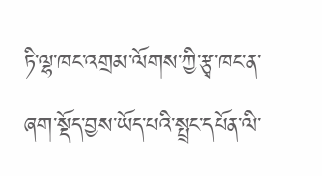ཏི་ལྷ་ཁང་འགྲམ་ལོགས་ཀྱི་རྩྭ་ཁང་ན་ཞག་སྡོད་བྱས་ཡོད་པའི་སྤྲང་དཔོན་ལི་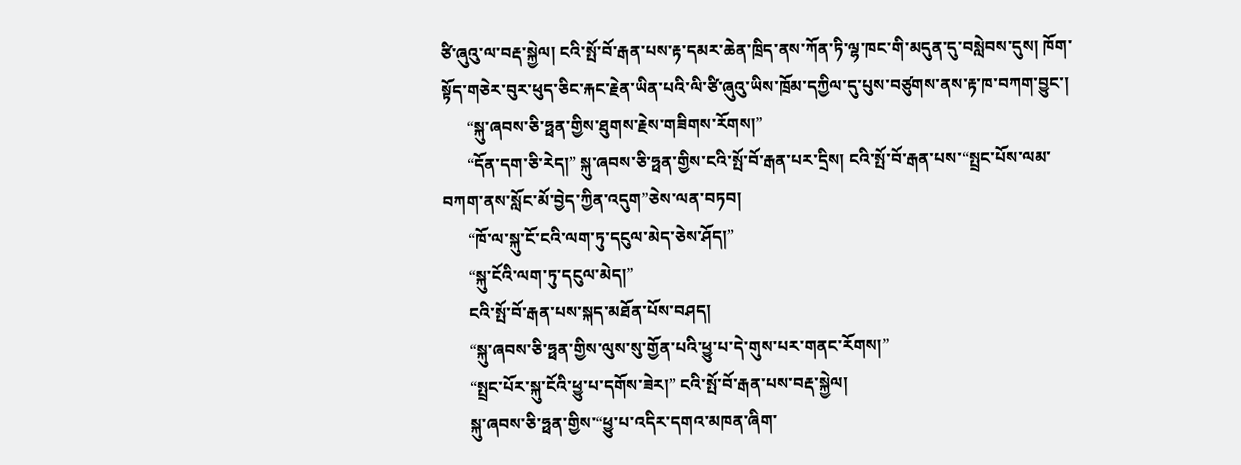ཙི་ཞུའུ་ལ་བརྡ་སྐྱེལ། ངའི་སྤོ་བོ་རྒན་པས་རྟ་དམར་ཆེན་ཁྲིད་ནས་ཀོན་ཏི་ལྷ་ཁང་གི་མདུན་དུ་བསླེབས་དུས། ཁོག་སྟོད་གཅེར་བུར་ཕུད་ཅིང་རྐང་རྗེན་ཡིན་པའི་ལི་ཙི་ཞུའུ་ཡིས་ཁྲོམ་དཀྱིལ་དུ་པུས་བཙུགས་ནས་རྟ་ཁ་བཀག་བྱུང་།
      “སྐུ་ཞབས་ཅི་ཧྥན་གྱིས་ཐུགས་རྗེས་གཟིགས་རོགས།”
      “དོན་དག་ཅི་རེད།” སྐུ་ཞབས་ཅི་ཧྥན་གྱིས་ངའི་སྤོ་བོ་རྒན་པར་དྲིས། ངའི་སྤོ་བོ་རྒན་པས་“སྤྲང་པོས་ལམ་བཀག་ནས་སློང་མོ་བྱེད་ཀྱིན་འདུག”ཅེས་ལན་བཏབ།
      “ཁོ་ལ་སྐུ་ངོ་ངའི་ལག་ཏུ་དངུལ་མེད་ཅེས་ཤོད།”
      “སྐུ་ངོའི་ལག་ཏུ་དངུལ་མེད།”
      ངའི་སྤོ་བོ་རྒན་པས་སྐད་མཐོན་པོས་བཤད།
      “སྐུ་ཞབས་ཅི་ཧྥན་གྱིས་ལུས་སུ་གྱོན་པའི་ཕྱུ་པ་དེ་གུས་པར་གནང་རོགས།”
      “སྤྲང་པོར་སྐུ་ངོའི་ཕྱུ་པ་དགོས་ཟེར།” ངའི་སྤོ་བོ་རྒན་པས་བརྡ་སྐྱེལ།
      སྐུ་ཞབས་ཅི་ཧྥན་གྱིས་“ཕྱུ་པ་འདིར་དགའ་མཁན་ཞིག་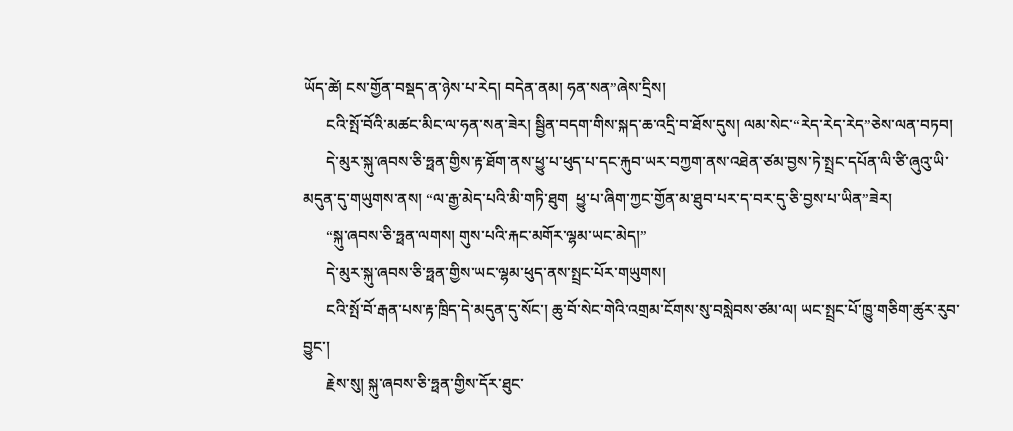ཡོད་ཚེ། ངས་གྱོན་བསྡད་ན་ཉེས་པ་རེད། བདེན་ནམ། ཧན་སན”ཞེས་དྲིས།
      ངའི་སྤོ་བོའི་མཚང་མིང་ལ་ཧན་སན་ཟེར། སྦྱིན་བདག་གིས་སྐད་ཆ་འདྲི་བ་ཐོས་དུས། ལམ་སེང་“རེད་རེད་རེད”ཅེས་ལན་བཏབ།
      དེ་མུར་སྐུ་ཞབས་ཅི་ཧྥན་གྱིས་རྟ་ཐོག་ནས་ཕྱུ་པ་ཕུད་པ་དང་རྐུབ་ཡར་བཀྱག་ནས་འཐེན་ཙམ་བྱས་ཏེ་སྤྲང་དཔོན་ལི་ཙི་ཞུའུ་ཡི་མདུན་དུ་གཡུགས་ནས། “ལ་རྒྱ་མེད་པའི་མི་གཏི་ཐུག  ཕྱུ་པ་ཞིག་ཀྱང་གྱོན་མ་ཐུབ་པར་ད་བར་དུ་ཅི་བྱས་པ་ཡིན”ཟེར།
      “སྐུ་ཞབས་ཅི་ཧྥན་ལགས། གུས་པའི་རྐང་མགོར་ལྷམ་ཡང་མེད།”
      དེ་མུར་སྐུ་ཞབས་ཅི་ཧྥན་གྱིས་ཡང་ལྷམ་ཕུད་ནས་སྤྲང་པོར་གཡུགས།
      ངའི་སྤོ་བོ་རྒན་པས་རྟ་ཁྲིད་དེ་མདུན་དུ་སོང་། ཆུ་བོ་སེང་གེའི་འགྲམ་ངོགས་སུ་བསླེབས་ཙམ་ལ། ཡང་སྤྲང་པོ་ཁྱུ་གཅིག་ཚུར་རུབ་བྱུང་།
      རྗེས་སུ། སྐུ་ཞབས་ཅི་ཧྥན་གྱིས་དོར་ཐུང་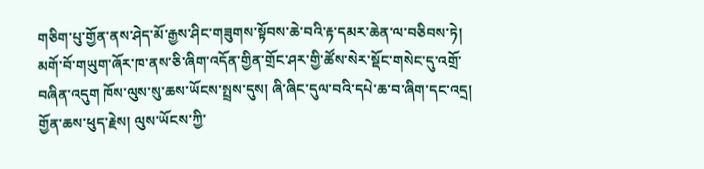གཅིག་པུ་གྱོན་ནས་ཤེད་མོ་རྒྱས་ཤིང་གཟུགས་སྟོབས་ཆེ་བའི་རྟ་དམར་ཆེན་ལ་བཅིབས་ཏེ། མགོ་བོ་གཡུག་ཞོར་ཁ་ནས་ཅི་ཞིག་འདོན་གྱིན་གྲོང་ཤར་གྱི་ཚོས་སེར་སྡོང་གསེང་དུ་འགྲོ་བཞིན་འདུག ཁོས་ལུས་སུ་ཆས་ཡོངས་སྤྲས་དུས། ཞི་ཞིང་དུལ་བའི་དཔེ་ཆ་བ་ཞིག་དང་འདྲ། གྱོན་ཆས་ཕུད་རྗེས། ལུས་ཡོངས་ཀྱི་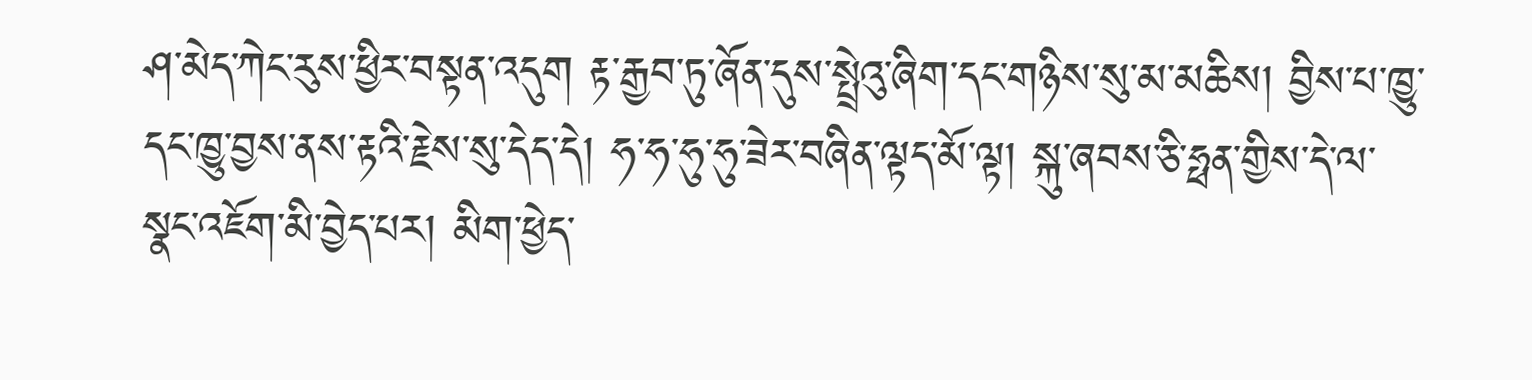ཤ་མེད་ཀེང་རུས་ཕྱིར་བསྟན་འདུག རྟ་རྒྱབ་ཏུ་ཞོན་དུས་སྤྲེའུ་ཞིག་དང་གཉིས་སུ་མ་མཆིས། བྱིས་པ་ཁྱུ་དང་ཁྱུ་བྱས་ནས་རྟའི་རྗེས་སུ་དེད་དེ། ཧ་ཧ་ཧུ་ཧུ་ཟེར་བཞིན་ལྟད་མོ་ལྟ། སྐུ་ཞབས་ཅི་ཧྥན་གྱིས་དེ་ལ་སྣང་འཇོག་མི་བྱེད་པར། མིག་ཕྱེད་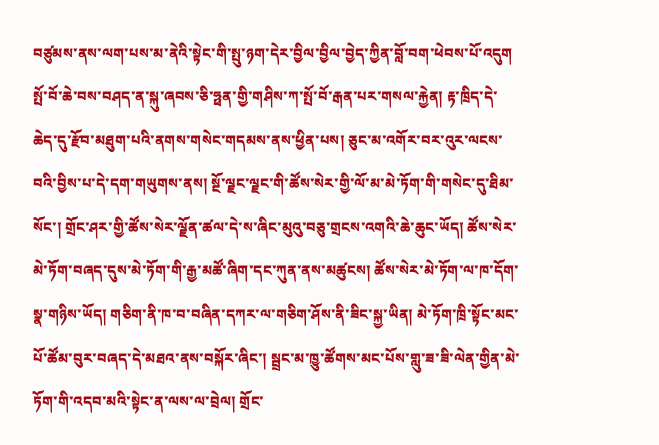བཙུམས་ནས་ལག་པས་མ་ནེའི་སྟེང་གི་སྤུ་ཉག་དེར་བྱིལ་བྱིལ་བྱེད་ཀྱིན་བློ་བག་ཕེབས་པོ་འདུག སྤོ་བོ་ཆེ་བས་བཤད་ན་སྐུ་ཞབས་ཅི་ཧྥན་གྱི་གཤིས་ཀ་སྤོ་བོ་རྒན་པར་གསལ་རྐྱེན། རྟ་ཁྲིད་དེ་ཆེད་དུ་རྫོབ་མཐུག་པའི་ནགས་གསེང་གདམས་ནས་ཕྱིན་པས། ཅུང་མ་འགོར་བར་འུར་ལངས་བའི་བྱིས་པ་དེ་དག་གཡུགས་ནས། སྔོ་ལྗང་ལྗང་གི་ཚོས་སེར་གྱི་ལོ་མ་མེ་ཏོག་གི་གསེང་དུ་ཐིམ་སོང་། གྲོང་ཤར་གྱི་ཚོས་སེར་ལྗོན་ཚལ་དེ་ས་ཞིང་མུའུ་བཅུ་གྲངས་འགའི་ཆེ་ཆུང་ཡོད། ཚོས་སེར་མེ་ཏོག་བཞད་དུས་མེ་ཏོག་གི་རྒྱ་མཚོ་ཞིག་དང་ཀུན་ནས་མཚུངས། ཚོས་སེར་མེ་ཏོག་ལ་ཁ་དོག་སྣ་གཉིས་ཡོད། གཅིག་ནི་ཁ་བ་བཞིན་དཀར་ལ་གཅིག་ཤོས་ནི་ཟིང་སྐྱ་ཡིན། མེ་ཏོག་ཁྲི་སྟོང་མང་པོ་ཚོམ་བུར་བཞད་དེ་མཐའ་ནས་བསྐོར་ཞིང་། སྦྲང་མ་ཁྱུ་ཚོགས་མང་པོས་གླུ་ཟ་ཟི་ལེན་གྱིན་མེ་ཏོག་གི་འདབ་མའི་སྟེང་ན་ལས་ལ་བྲེལ། གྲོང་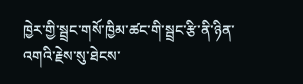ཁྱེར་གྱི་སྦྲང་གསོ་ཁྱིམ་ཚང་གི་སྦྲང་རྩི་ནི་ཉིན་འགའི་རྗེས་སུ་ཐེངས་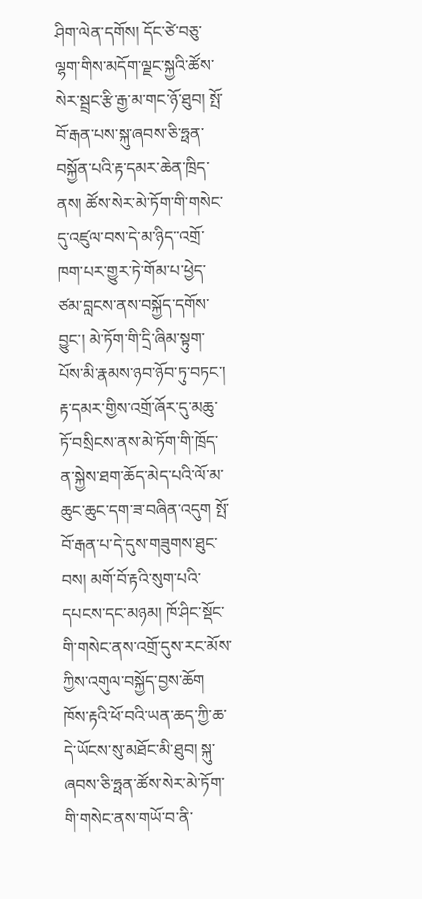ཤིག་ལེན་དགོས། དོང་ཙེ་བཅུ་ལྷག་གིས་མདོག་ལྗང་སྐྱའི་ཚོས་སེར་སྦྲང་རྩི་རྒྱ་མ་གང་ཉོ་ཐུབ། སྤོ་བོ་རྒན་པས་སྐུ་ཞབས་ཅི་ཧྥན་བསྐྱོན་པའི་རྟ་དམར་ཆེན་ཁྲིད་ནས། ཚོས་སེར་མེ་ཏོག་གི་གསེང་དུ་འཛུལ་བས་དེ་མ་ཉིད་་འགྲོ་ཁག་པར་གྱུར་ཏེ་གོམ་པ་ཕྱེད་ཙམ་བླངས་ནས་བསྐྱོད་དགོས་བྱུང་། མེ་ཏོག་གི་དྲི་ཞིམ་སྟུག་པོས་མི་རྣམས་ཉབ་ཉོབ་ཏུ་བཏང་། རྟ་དམར་གྱིས་འགྲོ་ཞོར་དུ་མཆུ་ཏོ་བསྲིངས་ནས་མེ་ཏོག་གི་ཁྲོད་ན་སྐྱེས་ཐག་ཆོད་མེད་པའི་ལོ་མ་ཆུང་ཆུང་དག་ཟ་བཞིན་འདུག སྤོ་བོ་རྒན་པ་དེ་དུས་གཟུགས་ཐུང་བས། མགོ་བོ་རྟའི་སུག་པའི་དཔངས་དང་མཉམ། ཁོ་ཤིང་སྡོང་གི་གསེང་ནས་འགྲོ་དུས་རང་མོས་ཀྱིས་འགུལ་བསྐྱོད་བྱས་ཆོག ཁོས་རྟའི་ཕོ་བའི་ཡན་ཆད་ཀྱི་ཆ་དེ་ཡོངས་སུ་མཐོང་མི་ཐུབ། སྐུ་ཞབས་ཅི་ཧྥན་ཚོས་སེར་མེ་ཏོག་གི་གསེང་ནས་གཡོ་བ་ནི་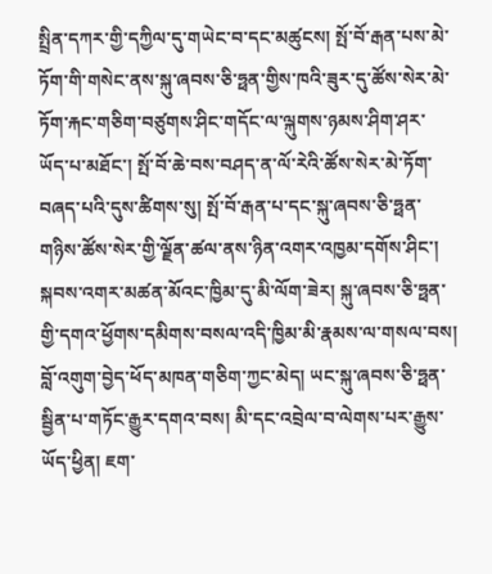སྤྲིན་དཀར་གྱི་དཀྱིལ་དུ་གཡེང་བ་དང་མཚུངས། སྤོ་བོ་རྒན་པས་མེ་ཏོག་གི་གསེང་ནས་སྐུ་ཞབས་ཅི་ཧྥན་གྱིས་ཁའི་ཟུར་དུ་ཚོས་སེར་མེ་ཏོག་རྐང་གཅིག་བཙུགས་ཤིང་གདོང་ལ་ལྐུགས་ཉམས་ཤིག་ཤར་ཡོད་པ་མཐོང་། སྤོ་བོ་ཆེ་བས་བཤད་ན་ལོ་རེའི་ཚོས་སེར་མེ་ཏོག་བཞད་པའི་དུས་ཚིགས་སུ། སྤོ་བོ་རྒན་པ་དང་སྐུ་ཞབས་ཅི་ཧྥན་གཉིས་ཚོས་སེར་གྱི་ལྗོན་ཚལ་ནས་ཉིན་འགར་འཁྱམ་དགོས་ཤིང་། སྐབས་འགར་མཚན་མོའང་ཁྱིམ་དུ་མི་ལོག་ཟེར། སྐུ་ཞབས་ཅི་ཧྥན་གྱི་དགའ་ཕྱོགས་དམིགས་བསལ་འདི་ཁྱིམ་མི་རྣམས་ལ་གསལ་བས། བློ་འགུག་བྱེད་ཕོད་མཁན་གཅིག་ཀྱང་མེད། ཡང་སྐུ་ཞབས་ཅི་ཧྥན་སྦྱིན་པ་གཏོང་རྒྱུར་དགའ་བས། མི་དང་འབྲེལ་བ་ལེགས་པར་རྒྱུས་ཡོད་ཕྱིན། ཇག་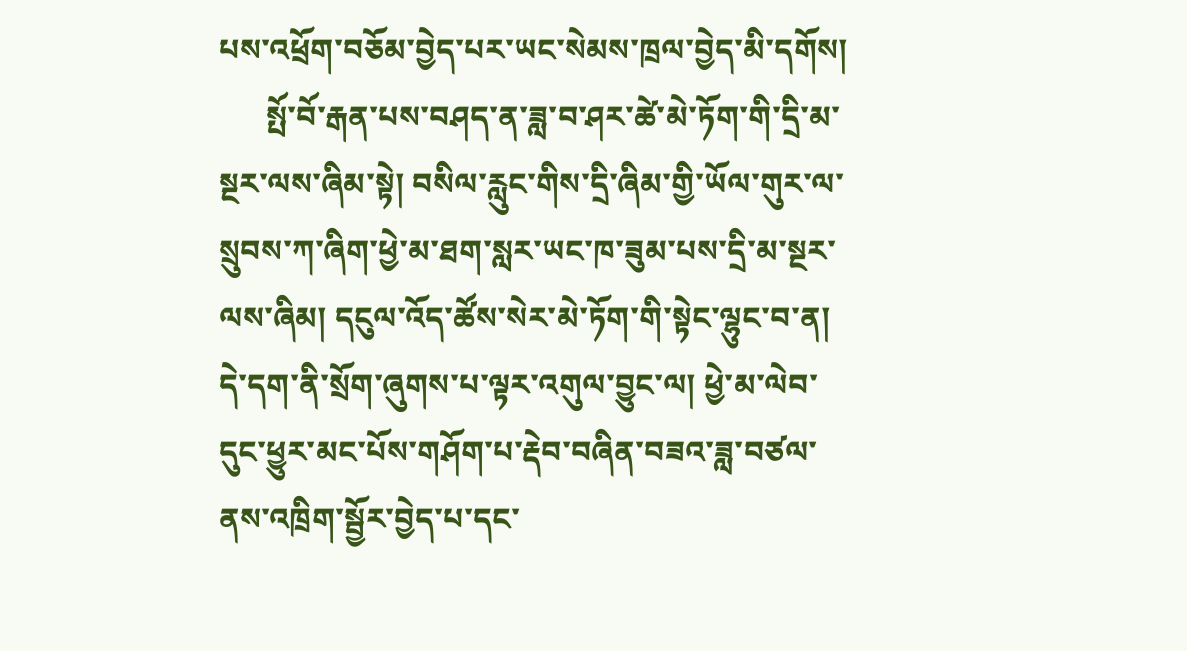པས་འཕྲོག་བཅོམ་བྱེད་པར་ཡང་སེམས་ཁྲལ་བྱེད་མི་དགོས།
      སྤོ་བོ་རྒན་པས་བཤད་ན་ཟླ་བ་ཤར་ཚེ་མེ་ཏོག་གི་དྲི་མ་སྔར་ལས་ཞིམ་སྟེ། བསིལ་རླུང་གིས་དྲི་ཞིམ་གྱི་ཡོལ་གུར་ལ་སྲུབས་ཀ་ཞིག་ཕྱེ་མ་ཐག་སླར་ཡང་ཁ་ཟུམ་པས་དྲི་མ་སྔར་ལས་ཞིམ། དངུལ་འོད་ཚོས་སེར་མེ་ཏོག་གི་སྟེང་ལྷུང་བ་ན། དེ་དག་ནི་སྲོག་ཞུགས་པ་ལྟར་འགུལ་བྱུང་ལ། ཕྱེ་མ་ལེབ་དུང་ཕྱུར་མང་པོས་གཤོག་པ་རྡེབ་བཞིན་བཟའ་ཟླ་བཙལ་ནས་འཁྲིག་སྦྱོར་བྱེད་པ་དང་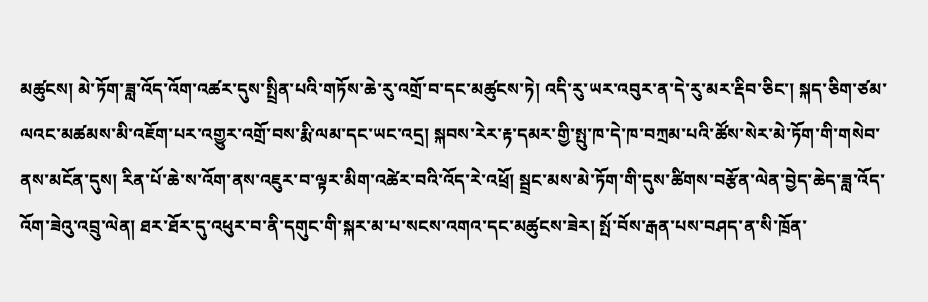མཚུངས། མེ་ཏོག་ཟླ་འོད་འོག་འཚར་དུས་སྤྲིན་པའི་གཏོས་ཆེ་རུ་འགྲོ་བ་དང་མཚུངས་ཏེ། འདི་རུ་ཡར་འབུར་ན་དེ་རུ་མར་རྡིབ་ཅིང་། སྐད་ཅིག་ཙམ་ལའང་མཚམས་མི་འཇོག་པར་འགྱུར་འགྲོ་བས་རྨི་ལམ་དང་ཡང་འདྲ། སྐབས་རེར་རྟ་དམར་གྱི་སྤུ་ཁ་དེ་ཁ་བཀྲམ་པའི་ཚོས་སེར་མེ་ཏོག་གི་གསེབ་ནས་མངོན་དུས། རིན་པོ་ཆེ་ས་འོག་ནས་འཇུར་བ་ལྟར་མིག་འཚེར་བའི་འོད་རེ་འཕྲོ། སྦྲང་མས་མེ་ཏོག་གི་དུས་ཚིགས་བརྩོན་ལེན་བྱེད་ཆེད་ཟླ་འོད་འོག་ཟེའུ་འབྲུ་ལེན། ཐར་ཐོར་དུ་འཕུར་བ་ནི་དགུང་གི་སྐར་མ་པ་སངས་འགའ་དང་མཚུངས་ཟེར། སྤོ་བོས་རྒན་པས་བཤད་ན་སི་ཁྲོན་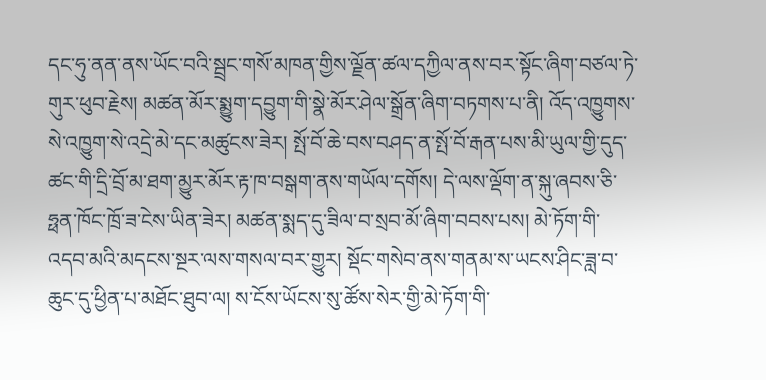དང་ཧུ་ནན་ནས་ཡོང་བའི་སྦྲང་གསོ་མཁན་གྱིས་ལྗོན་ཚལ་དཀྱིལ་ནས་བར་སྟོང་ཞིག་བཙལ་ཏེ་གུར་ཕུབ་རྗེས། མཚན་མོར་སྨྱུག་དབྱུག་གི་སྣེ་མོར་ཤེལ་སྒྲོན་ཞིག་བཏགས་པ་ནི། འོད་འཁྱུགས་སེ་འཁྱུག་སེ་འདྲེ་མེ་དང་མཚུངས་ཟེར། སྤོ་བོ་ཆེ་བས་བཤད་ན་སྤོ་བོ་རྒན་པས་མི་ཡུལ་གྱི་དུད་ཚང་གི་དྲི་བྲོ་མ་ཐག་མྱུར་མོར་རྟ་ཁ་བསྒག་ནས་གཡོལ་དགོས། དེ་ལས་ལྡོག་ན་སྐུ་ཞབས་ཅི་ཧྥན་ཁོང་ཁྲོ་ཟ་ངེས་ཡིན་ཟེར། མཚན་སྨད་དུ་ཟིལ་བ་སྲབ་མོ་ཞིག་བབས་པས། མེ་ཏོག་གི་འདབ་མའི་མདངས་སྔར་ལས་གསལ་བར་གྱུར། སྡོང་གསེབ་ནས་གནམ་ས་ཡངས་ཤིང་ཟླ་བ་ཆུང་དུ་ཕྱིན་པ་མཐོང་ཐུབ་ལ། ས་ངོས་ཡོངས་སུ་ཚོས་སེར་གྱི་མེ་ཏོག་གི་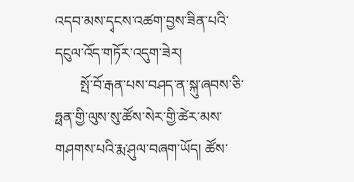འདབ་མས་དྭངས་འཚག་བྱས་ཟིན་པའི་དངུལ་འོད་གཏོར་འདུག་ཟེར།
       སྤོ་བོ་རྒན་པས་བཤད་ན་སྐུ་ཞབས་ཅི་ཧྥན་གྱི་ལུས་སུ་ཚོས་སེར་གྱི་ཚེར་མས་གཤགས་པའི་རྨ་ཤུལ་བཞག་ཡོད། ཚོས་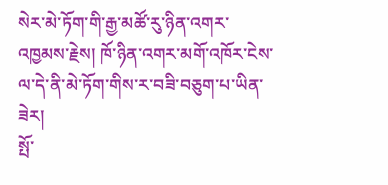སེར་མེ་ཏོག་གི་རྒྱ་མཚོ་རུ་ཉིན་འགར་འཁྱམས་རྗེས། ཁོ་ཉིན་འགར་མགོ་འཁོར་ངེས་ལ་དེ་ནི་མེ་ཏོག་གིས་ར་བཟི་བཅུག་པ་ཡིན་ཟེར།
སྤོ་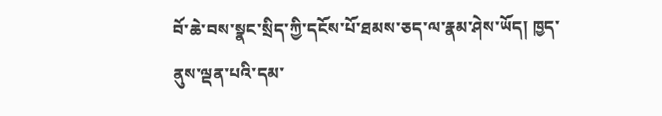བོ་ཆེ་བས་སྣང་སྲིད་ཀྱི་དངོས་པོ་ཐམས་ཅད་ལ་རྣམ་ཤེས་ཡོད། ཁྱད་ནུས་ལྡན་པའི་དམ་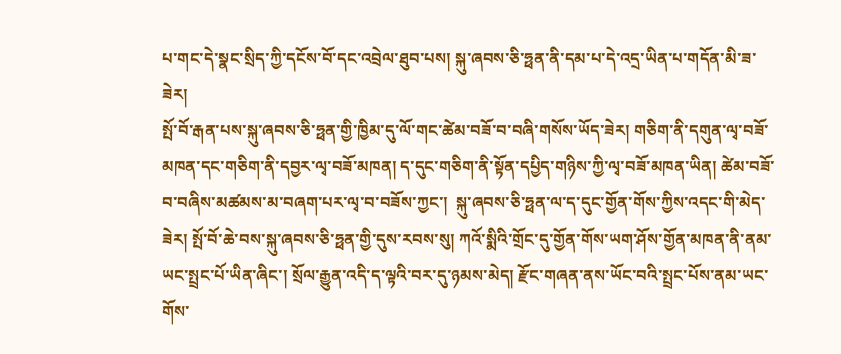པ་གང་དེ་སྣང་སྲིད་ཀྱི་དངོས་བོ་དང་འབྲེལ་ཐུབ་པས། སྐུ་ཞབས་ཅི་ཧྥན་ནི་དམ་པ་དེ་འདྲ་ཡིན་པ་གདོན་མི་ཟ་ཟེར།
སྤོ་བོ་རྒན་པས་སྐུ་ཞབས་ཅི་ཧྥན་གྱི་ཁྱིམ་དུ་ལོ་གང་ཚེམ་བཟོ་བ་བཞི་གསོས་ཡོད་ཟེར། གཅིག་ནི་དགུན་ལྭ་བཟོ་མཁན་དང་གཅིག་ནི་དབྱར་ལྭ་བཟོ་མཁན། ད་དུང་གཅིག་ནི་སྟོན་དཔྱིད་གཉིས་ཀྱི་ལྭ་བཟོ་མཁན་ཡིན། ཚེམ་བཟོ་བ་བཞིས་མཚམས་མ་བཞག་པར་ལྭ་བ་བཟོས་ཀྱང་།  སྐུ་ཞབས་ཅི་ཧྥན་ལ་ད་དུང་གྱོན་གོས་ཀྱིས་འདང་གི་མེད་ཟེར། སྤོ་བོ་ཆེ་བས་སྐུ་ཞབས་ཅི་ཧྥན་གྱི་དུས་རབས་སུ། ཀའོ་སྨིའི་གྲོང་དུ་གྱོན་གོས་ཡག་ཤོས་གྱོན་མཁན་ནི་ནམ་ཡང་སྤྲང་པོ་ཡིན་ཞིང་། སྲོལ་རྒྱུན་འདི་ད་ལྟའི་བར་དུ་ཉམས་མེད། རྫོང་གཞན་ནས་ཡོང་བའི་སྤྲང་པོས་ནམ་ཡང་གོས་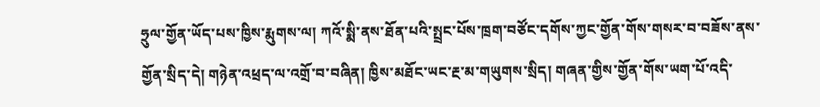ཧྲུལ་གྱོན་ཡོད་པས་ཁྱིས་རྨུགས་ལ། ཀའོ་སྨི་ནས་ཐོན་པའི་སྤྲང་པོས་ཁྲག་བཙོང་དགོས་ཀྱང་གྱོན་གོས་གསར་བ་བཟོས་ནས་གྱོན་སྲིད་དེ། གཉེན་འཕྲད་ལ་འགྲོ་བ་བཞིན། ཁྱིས་མཐོང་ཡང་རྔ་མ་གཡུགས་སྲིད། གཞན་གྱིས་གྱོན་གོས་ཡག་པོ་འདི་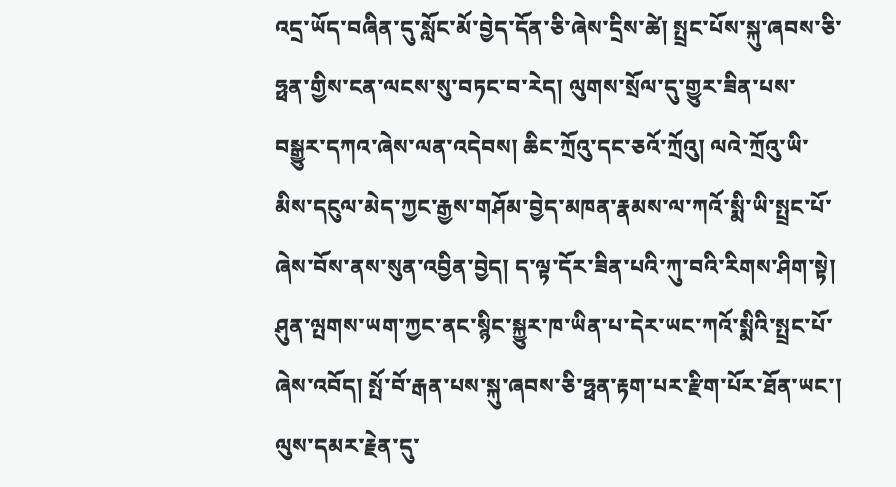འདྲ་ཡོད་བཞིན་དུ་སློང་མོ་བྱེད་དོན་ཅི་ཞེས་དྲིས་ཚེ། སྤྲང་པོས་སྐུ་ཞབས་ཅི་ཧྥན་གྱིས་ངན་ལངས་སུ་བཏང་བ་རེད། ལུགས་སྲོལ་དུ་གྱུར་ཟིན་པས་བསྒྱུར་དཀའ་ཞེས་ལན་འདེབས། ཆིང་ཀྲོའུ་དང་ཅའོ་ཀྲོའུ། ལའེ་ཀྲོའུ་ཡི་མིས་དངུལ་མེད་ཀྱང་རྒྱས་གཤོམ་བྱེད་མཁན་རྣམས་ལ་ཀའོ་སྨི་ཡི་སྤྲང་པོ་ཞེས་བོས་ནས་སུན་འབྱིན་བྱེད། ད་ལྟ་དོར་ཟིན་པའི་ཀུ་བའི་རིགས་ཤིག་སྟེ། ཤུན་ལྤགས་ཡག་ཀྱང་ནང་སྙིང་སྐྱུར་ཁ་ཡིན་པ་དེར་ཡང་ཀའོ་སྨིའི་སྤྲང་པོ་ཞེས་འབོད། སྤོ་བོ་རྒན་པས་སྐུ་ཞབས་ཅི་ཧྥན་རྟག་པར་རྫིག་པོར་ཐོན་ཡང་། ལུས་དམར་རྗེན་དུ་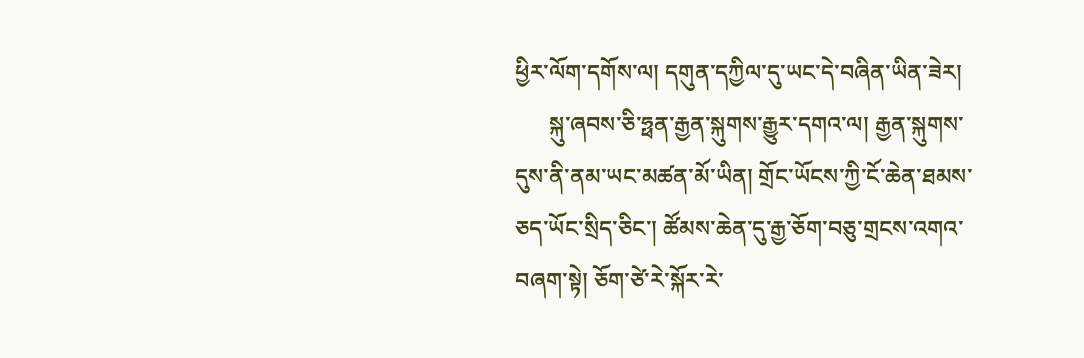ཕྱིར་ལོག་དགོས་ལ། དགུན་དཀྱིལ་དུ་ཡང་དེ་བཞིན་ཡིན་ཟེར།
      སྐུ་ཞབས་ཅི་ཧྥན་རྒྱན་སྐུགས་རྒྱུར་དགའ་ལ། རྒྱན་སྐུགས་དུས་ནི་ནམ་ཡང་མཚན་མོ་ཡིན། གྲོང་ཡོངས་ཀྱི་ངོ་ཆེན་ཐམས་ཅད་ཡོང་སྲིད་ཅིང་། ཚོམས་ཆེན་དུ་རྒྱ་ཅོག་བཅུ་གྲངས་འགའ་བཞག་སྟེ། ཅོག་ཙེ་རེ་སྐོར་རེ་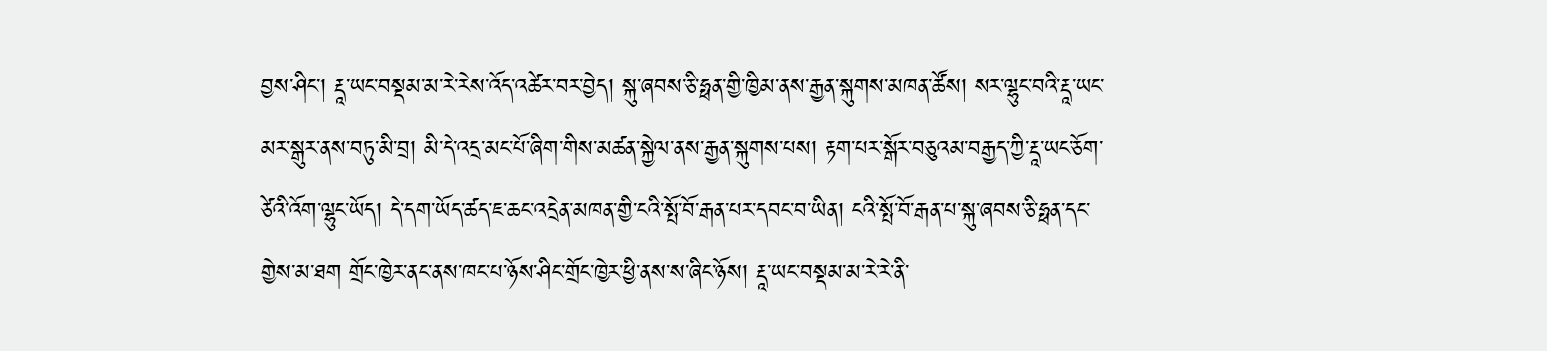བྱས་ཤིང་། རྡཱ་ཡང་བསྡམ་མ་རེ་རེས་འོད་འཚེར་བར་བྱེད། སྐུ་ཞབས་ཅི་ཧྥན་གྱི་ཁྱིམ་ནས་རྒྱན་སྐུགས་མཁན་ཚོས། སར་ལྷུང་བའི་རྡཱ་ཡང་མར་སྒུར་ནས་བཏུ་མི་བྲ། མི་དེ་འདྲ་མང་པོ་ཞིག་གིས་མཚན་སྐྱེལ་ནས་རྒྱན་སྐུགས་པས། རྟག་པར་སྒོར་བཅུའམ་བརྒྱད་ཀྱི་རྡཱ་ཡང་ཅོག་ཙེའི་འོག་ལྷུང་ཡོད། དེ་དག་ཡོད་ཚད་ཇ་ཆང་འདྲེན་མཁན་གྱི་ངའི་སྤོ་བོ་རྒན་པར་དབང་བ་ཡིན། ངའི་སྤོ་བོ་རྒན་པ་སྐུ་ཞབས་ཅི་ཧྥན་དང་གྱེས་མ་ཐག གྲོང་ཁྱེར་ནང་ནས་ཁང་པ་ཉོས་ཤིང་གྲོང་ཁྱེར་ཕྱི་ནས་ས་ཞིང་ཉོས། རྡཱ་ཡང་བསྡམ་མ་རེ་རེ་ནི་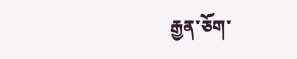རྒྱན་ཅོག་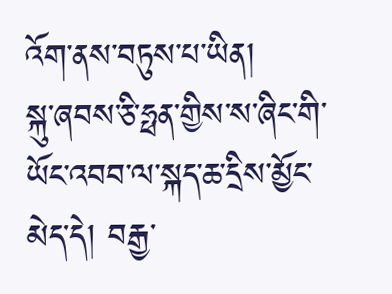འོག་ནས་བཏུས་པ་ཡིན།
སྐུ་ཞབས་ཅི་ཧྥན་གྱིས་ས་ཞིང་གི་ཡོང་འབབ་ལ་སྐད་ཆ་དྲིས་མྱོང་མེད་དེ། བརྒྱ་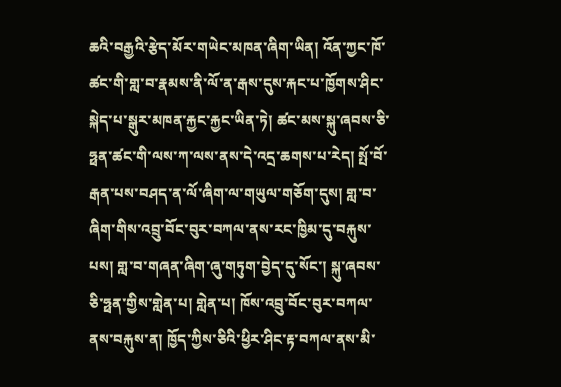ཆའི་བརྒྱའི་རྩེད་མོར་གཡེང་མཁན་ཞིག་ཡིན། འོན་ཀྱང་ཁོ་ཚང་གི་གླ་བ་རྣམས་ནི་ལོ་ན་རྒས་དུས་རྐང་པ་ཁྱོགས་ཤིང་སྐེད་པ་སྒུར་མཁན་རྐྱང་རྐྱང་ཡིན་ཏེ། ཚང་མས་སྐུ་ཞབས་ཅི་ཧྥན་ཚང་གི་ལས་ཀ་ལས་ནས་དེ་འདྲ་ཆགས་པ་རེད། སྤོ་བོ་རྒན་པས་བཤད་ན་ལོ་ཞིག་ལ་གཡུལ་གཅོག་དུས། གླ་བ་ཞིག་གིས་འབྲུ་བོང་བུར་བཀལ་ནས་རང་ཁྱིམ་དུ་བརྐུས་པས། གླ་བ་གཞན་ཞིག་ཞུ་གཏུག་བྱེད་དུ་སོང་། སྐུ་ཞབས་ཅི་ཧྥན་གྱིས་གླེན་པ། གླེན་པ། ཁོས་འབྲུ་བོང་བུར་བཀལ་ནས་བརྐུས་ན། ཁྱོད་ཀྱིས་ཅིའི་ཕྱིར་ཤིང་རྟ་བཀལ་ནས་མི་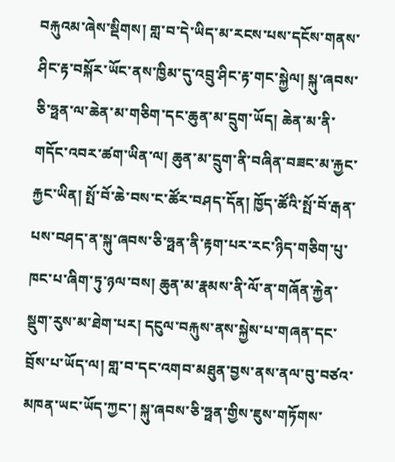བརྐུའམ་ཞེས་སྡིགས། གླ་བ་དེ་ཡིད་མ་རངས་པས་དངོས་གནས་ཤིང་རྟ་བསྐོར་ཡོང་ནས་ཁྱིམ་དུ་འབྲུ་ཤིང་རྟ་གང་སྐྱེལ། སྐུ་ཞབས་ཅི་ཧྥན་ལ་ཆེན་མ་གཅིག་དང་ཆུན་མ་དྲུག་ཡོད། ཆེན་མ་ནི་གདོང་འབར་ཚག་ཡིན་ལ། ཆུན་མ་དྲུག་ནི་བཞིན་བཟང་མ་རྐྱང་རྐྱང་ཡིན། སྤོ་བོ་ཆེ་བས་ང་ཚོར་བཤད་དོན། ཁྱོད་ཚོའི་སྤོ་བོ་རྒན་པས་བཤད་ན་སྐུ་ཞབས་ཅི་ཧྥན་ནི་རྟག་པར་རང་ཉིད་གཅིག་པུ་ཁང་པ་ཞིག་ཏུ་ཉལ་བས། ཆུན་མ་རྣམས་ནི་ལོ་ན་གཞོན་རྐྱེན་སྡུག་རུས་མ་ཐེག་པར། དངུལ་བརྐུས་ནས་སྐྱེས་པ་གཞན་དང་བྲོས་པ་ཡོད་ལ། གླ་བ་དང་འགབ་མཐུན་བྱས་ནས་ནལ་བུ་བཙའ་མཁན་ཡང་ཡོད་ཀྱང་། སྐུ་ཞབས་ཅི་ཧྥན་གྱིས་ཇུས་གཏོགས་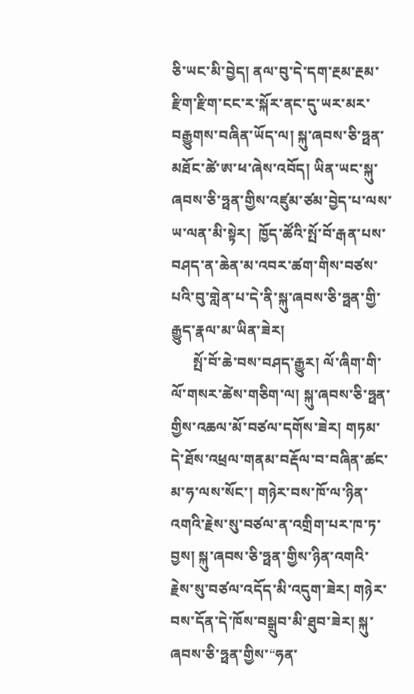ཅི་ཡང་མི་བྱེད། ནལ་བུ་དེ་དག་རྔམ་རྔམ་རྫིག་རྫིག་ངང་ར་སྐོར་ནང་དུ་ཡར་མར་བརྒྱུགས་བཞིན་ཡོད་ལ། སྐུ་ཞབས་ཅི་ཧྥན་མཐོང་ཚེ་ཨ་ཕ་ཞེས་འབོད། ཡིན་ཡང་སྐུ་ཞབས་ཅི་ཧྥན་གྱིས་འཛུམ་ཙམ་བྱེད་པ་ལས་ཡ་ལན་མི་སྟེར།  ཁྱོད་ཚོའི་སྤོ་བོ་རྒན་པས་བཤད་ན་ཆེན་མ་འབར་ཚག་གིས་བཙས་པའི་བུ་གླེན་པ་དེ་ནི་སྐུ་ཞབས་ཅི་ཧྥན་གྱི་རྒྱུད་རྣལ་མ་ཡིན་ཟེར།
      སྤོ་བོ་ཆེ་བས་བཤད་རྒྱུར། ལོ་ཞིག་གི་ལོ་གསར་ཚེས་གཅིག་ལ། སྐུ་ཞབས་ཅི་ཧྥན་གྱིས་འཆལ་མོ་བཙལ་དགོས་ཟེར། གཏམ་དེ་ཐོས་འཕྲལ་གནམ་བརྡོལ་བ་བཞིན་ཚང་མ་ཧ་ལས་སོང་། གཉེར་བས་ཁོ་ལ་ཉིན་འགའི་རྗེས་སུ་བཙལ་ན་འགྲིག་པར་ཁ་ཏ་བྱས། སྐུ་ཞབས་ཅི་ཧྥན་གྱིས་ཉིན་འགའི་རྗེས་སུ་བཙལ་འདོད་མི་འདུག་ཟེར། གཉེར་བས་དོན་དེ་ཁོས་བསྒྲུབ་མི་ཐུབ་ཟེར། སྐུ་ཞབས་ཅི་ཧྥན་གྱིས་“ཧན་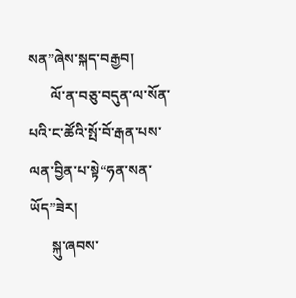སན”ཞེས་སྐད་བརྒྱབ།
      ལོ་ན་བཅུ་བདུན་ལ་སོན་པའི་ང་ཚོའི་སྤོ་བོ་རྒན་པས་ལན་བྱིན་པ་སྟེ“ཧན་སན་ཡོད”ཟེར།
      སྐུ་ཞབས་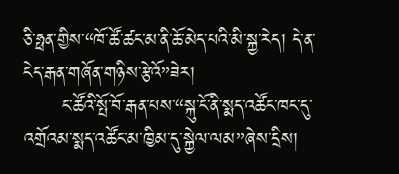ཅི་ཧྥན་གྱིས་“ཁོ་ཚོ་ཚང་མ་ནི་ཆོ་མེད་པའི་མི་སྐྱ་རེད། དེ་ན་ངེད་རྒན་གཞོན་གཉིས་རྩེའོ”ཟེར།
      ང་ཚོའི་སྤོ་བོ་རྒན་པས་“སྐུ་ངོ་ནི་སྨད་འཚོང་ཁང་དུ་འགྲོའམ་སྨད་འཚོང་མ་ཁྱིམ་དུ་སྐྱེལ་ལམ”ཞེས་དྲིས།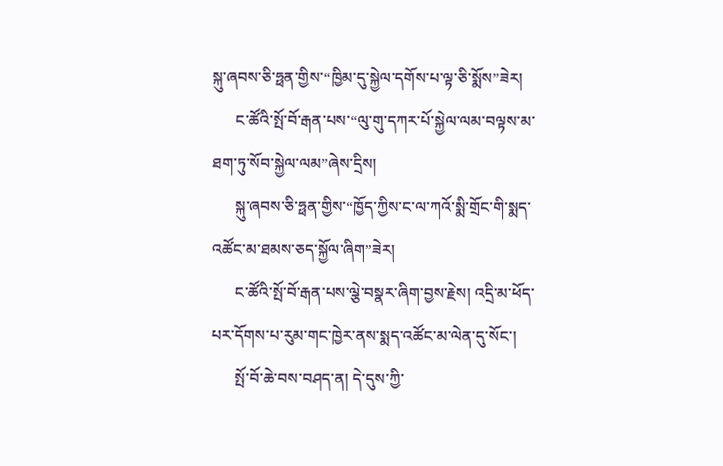སྐུ་ཞབས་ཅི་ཧྥན་གྱིས་“ཁྱིམ་དུ་སྐྱེལ་དགོས་པ་ལྟ་ཅི་སྨོས”ཟེར།
      ང་ཚོའི་སྤོ་བོ་རྒན་པས་“ལུ་གུ་དཀར་པོ་སྐྱེལ་ལམ་བལྟས་མ་ཐག་ཏུ་སོབ་སྐྱེལ་ལམ”ཞེས་དྲིས།
      སྐུ་ཞབས་ཅི་ཧྥན་གྱིས་“ཁྱོད་ཀྱིས་ང་ལ་ཀའོ་སྨི་གྲོང་གི་སྨད་འཚོང་མ་ཐམས་ཅད་སྐྱོལ་ཞིག”ཟེར།
      ང་ཚོའི་སྤོ་བོ་རྒན་པས་ལྕེ་བསྣར་ཞིག་བྱས་རྗེས། འདྲི་མ་ཕོད་པར་དོགས་པ་རུམ་གང་ཁྱེར་ནས་སྨད་འཚོང་མ་ལེན་དུ་སོང་།
      སྤོ་བོ་ཆེ་བས་བཤད་ན། དེ་དུས་ཀྱི་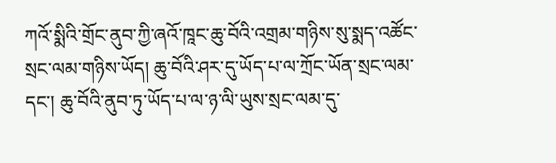ཀའོ་སྨིའི་གྲོང་ནུབ་ཀྱི་ཞའོ་ཁཱང་ཆུ་བོའི་འགྲམ་གཉིས་སུ་སྨད་འཚོང་སྲང་ལམ་གཉིས་ཡོད། ཆུ་བོའི་ཤར་དུ་ཡོད་པ་ལ་ཀྲོང་ཡོན་སྲང་ལམ་དང་། ཆུ་བོའི་ནུབ་ཏུ་ཡོད་པ་ལ་ཉ་ལི་ཡུས་སྲང་ལམ་དུ་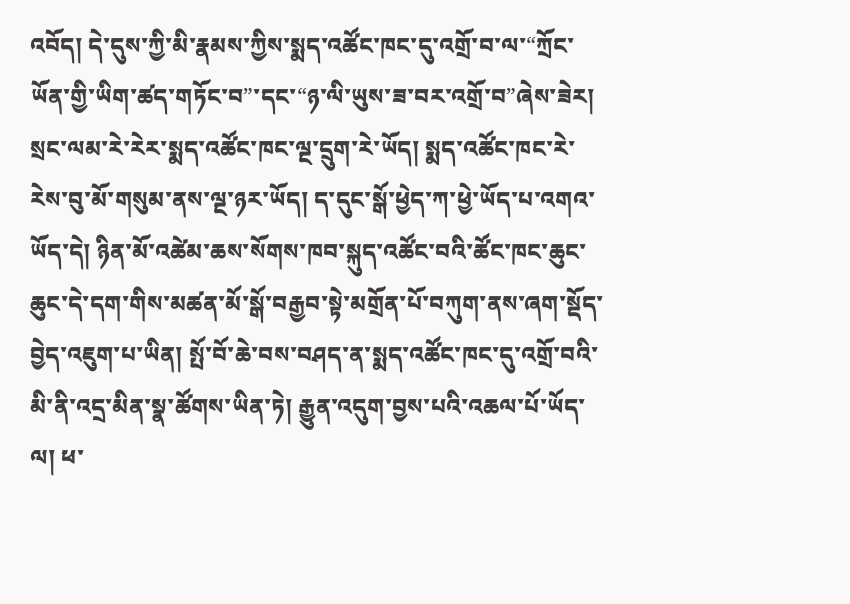འབོད། དེ་དུས་ཀྱི་མི་རྣམས་ཀྱིས་སྨད་འཚོང་ཁང་དུ་འགྲོ་བ་ལ་“ཀྲོང་ཡོན་གྱི་ཡིག་ཚད་གཏོང་བ”་དང་“ཉ་ལི་ཡུས་ཟ་བར་འགྲོ་བ”ཞེས་ཟེར། སྲང་ལམ་རེ་རེར་སྨད་འཚོང་ཁང་ལྔ་དྲུག་རེ་ཡོད། སྨད་འཚོང་ཁང་རེ་རེས་བུ་མོ་གསུམ་ནས་ལྔ་ཉར་ཡོད། ད་དུང་སྒོ་ཕྱེད་ཀ་ཕྱེ་ཡོད་པ་འགའ་ཡོད་དེ། ཉིན་མོ་འཚེམ་ཆས་སོགས་ཁབ་སྐུད་འཚོང་བའི་ཚོང་ཁང་ཆུང་ཆུང་དེ་དག་གིས་མཚན་མོ་སྒོ་བརྒྱབ་སྟེ་མགྲོན་པོ་བཀུག་ནས་ཞག་སྡོད་བྱེད་འཇུག་པ་ཡིན། སྤོ་བོ་ཆེ་བས་བཤད་ན་སྨད་འཚོང་ཁང་དུ་འགྲོ་བའི་མི་ནི་འདྲ་མིན་སྣ་ཚོགས་ཡིན་ཏེ། རྒྱུན་འདུག་བྱས་པའི་འཆལ་པོ་ཡོད་ལ། ཕ་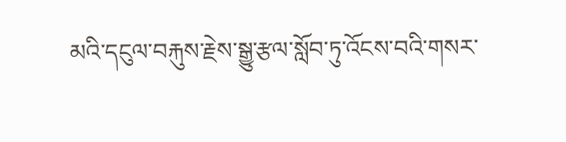མའི་དངུལ་བརྐུས་རྗེས་སྒྱུ་རྩལ་སློབ་ཏུ་འོངས་བའི་གསར་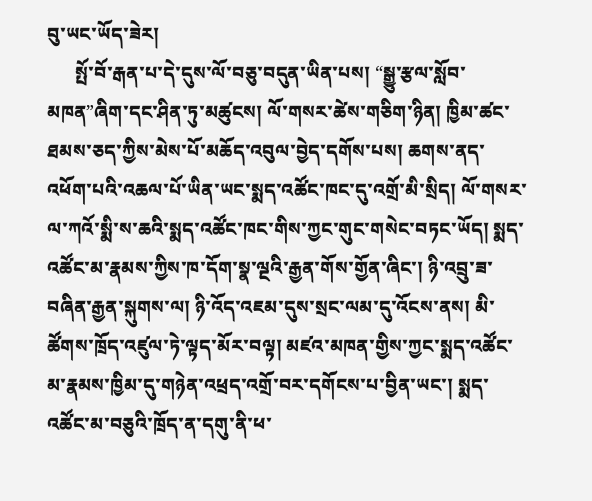བུ་ཡང་ཡོད་ཟེར།
      སྤོ་བོ་རྒན་པ་དེ་དུས་ལོ་བཅུ་བདུན་ཡིན་པས། “སྒྱུ་རྩལ་སློབ་མཁན”ཞིག་དང་ཤིན་ཏུ་མཚུངས། ལོ་གསར་ཚེས་གཅིག་ཉིན། ཁྱིམ་ཚང་ཐམས་ཅད་ཀྱིས་མེས་པོ་མཆོད་འབུལ་བྱེད་དགོས་པས། ཆགས་ནད་འཕོག་པའི་འཆལ་པོ་ཡིན་ཡང་སྨད་འཚོང་ཁང་དུ་འགྲོ་མི་སྲིད། ལོ་གསར་ལ་ཀའོ་སྨི་ས་ཆའི་སྨད་འཚོང་ཁང་གིས་ཀྱང་གུང་གསེང་བཏང་ཡོད། སྨད་འཚོང་མ་རྣམས་ཀྱིས་ཁ་དོག་སྣ་ལྔའི་རྒྱན་གོས་གྱོན་ཞིང་། ཉི་འབྲུ་ཟ་བཞིན་རྒྱན་སྐུགས་ལ། ཉི་འོད་འཇམ་དུས་སྲང་ལམ་དུ་འོངས་ནས། མི་ཚོགས་ཁྲོད་འཛུལ་ཏེ་ལྟད་མོར་བལྟ། མཛའ་མཁན་གྱིས་ཀྱང་སྨད་འཚོང་མ་རྣམས་ཁྱིམ་དུ་གཉེན་འཕྲད་འགྲོ་བར་དགོངས་པ་བྱིན་ཡང་། སྨད་འཚོང་མ་བཅུའི་ཁྲོད་ན་དགུ་ནི་ཕ་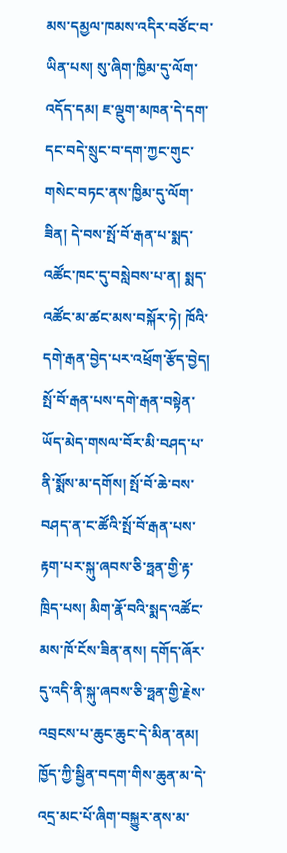མས་དམྱལ་ཁམས་འདིར་བཙོང་བ་ཡིན་པས། སུ་ཞིག་ཁྱིམ་དུ་ལོག་འདོད་དམ། ཇ་ལྡུག་མཁན་དེ་དག་དང་བདེ་སྲུང་བ་དག་ཀྱང་གུང་གསེང་བཏང་ནས་ཁྱིམ་དུ་ལོག་ཟིན། དེ་བས་སྤོ་བོ་རྒན་པ་སྨད་འཚོང་ཁང་དུ་བསླེབས་པ་ན། སྨད་འཚོང་མ་ཚང་མས་བསྐོར་ཏེ། ཁོའི་དགེ་རྒན་བྱེད་པར་འཕྲོག་རྩོད་བྱེད།
སྤོ་བོ་རྒན་པས་དགེ་རྒན་བསྟེན་ཡོད་མེད་གསལ་བོར་མི་བཤད་པ་ནི་སྨོས་མ་དགོས། སྤོ་བོ་ཆེ་བས་བཤད་ན་ང་ཚོའི་སྤོ་བོ་རྒན་པས་རྟག་པར་སྐུ་ཞབས་ཅི་ཧྥན་གྱི་རྟ་ཁྲིད་པས། མིག་རྣོ་བའི་སྨད་འཚོང་མས་ཁོ་ངོས་ཟིན་ནས། དགོད་ཞོར་དུ་འདི་ནི་སྐུ་ཞབས་ཅི་ཧྥན་གྱི་རྗེས་འབྲངས་པ་ཆུང་ཆུང་དེ་མིན་ནམ། ཁྱོད་ཀྱི་སྦྱིན་བདག་གིས་ཆུན་མ་དེ་འདྲ་མང་པོ་ཞིག་བསྐྱུར་ནས་མ་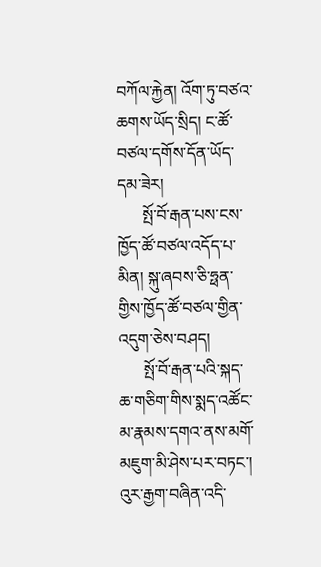བཀོལ་རྐྱེན། འོག་ཏུ་བཙའ་ཆགས་ཡོད་སྲིད། ང་ཚོ་བཙལ་དགོས་དོན་ཡོད་དམ་ཟེར།
      སྤོ་བོ་རྒན་པས་ངས་ཁྱོད་ཚོ་བཙལ་འདོད་པ་མིན། སྐུ་ཞབས་ཅི་ཧྥན་གྱིས་ཁྱོད་ཚོ་བཙལ་གྱིན་འདུག་ཅེས་བཤད།
      སྤོ་བོ་རྒན་པའི་སྐད་ཆ་གཅིག་གིས་སྨད་འཚོང་མ་རྣམས་དགའ་ནས་མགོ་མཇུག་མི་ཤེས་པར་བཏང་། འུར་རྒྱག་བཞིན་འདི་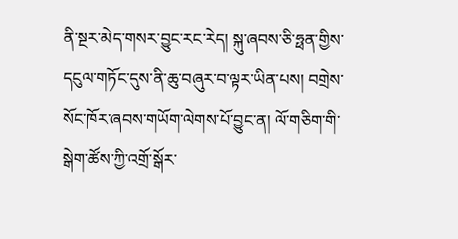ནི་སྔར་མེད་གསར་བྱུང་རང་རེད། སྐུ་ཞབས་ཅི་ཧྥན་གྱིས་དངུལ་གཏོང་དུས་ནི་ཆུ་བཞུར་བ་ལྟར་ཡིན་པས། བགྲེས་སོང་ཁོར་ཞབས་གཡོག་ལེགས་པོ་བྱུང་ན། ལོ་གཅིག་གི་སྒེག་ཚོས་ཀྱི་འགྲོ་སྒོར་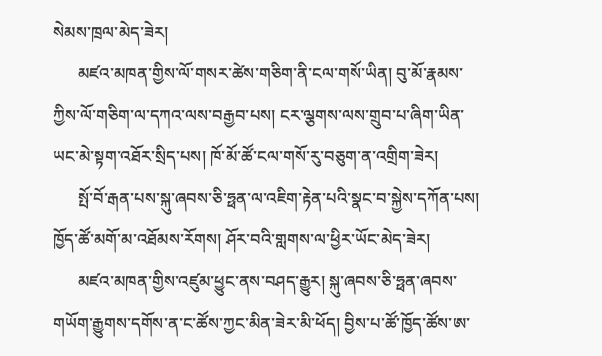སེམས་ཁྲལ་མེད་ཟེར།
      མཛའ་མཁན་གྱིས་ལོ་གསར་ཚེས་གཅིག་ནི་ངལ་གསོ་ཡིན། བུ་མོ་རྣམས་ཀྱིས་ལོ་གཅིག་ལ་དཀའ་ལས་བརྒྱབ་པས། ངར་ལྕགས་ལས་གྲུབ་པ་ཞིག་ཡིན་ཡང་མེ་སྟག་འཐོར་སྲིད་པས། ཁོ་མོ་ཚོ་ངལ་གསོ་རུ་བཅུག་ན་འགྲིག་ཟེར།
      སྤོ་བོ་རྒན་པས་སྐུ་ཞབས་ཅི་ཧྥན་ལ་འཇིག་རྟེན་པའི་སྣང་བ་སྐྱེས་དཀོན་པས།  ཁྱོད་ཚོ་མགོ་མ་འཐོམས་རོགས། ཤོར་བའི་གླགས་ལ་ཕྱིར་ཡོང་མེད་ཟེར།
      མཛའ་མཁན་གྱིས་འཛུམ་ཕྱུང་ནས་བཤད་རྒྱུར། སྐུ་ཞབས་ཅི་ཧྥན་ཞབས་གཡོག་རྒྱུགས་དགོས་ན་ང་ཚོས་ཀྱང་མིན་ཟེར་མི་ཕོད། བྱིས་པ་ཚོ་ཁྱོད་ཚོས་ཨ་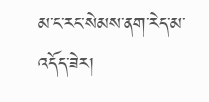མ་ང་རང་སེམས་ནག་རེད་མ་འདོད་ཟེར།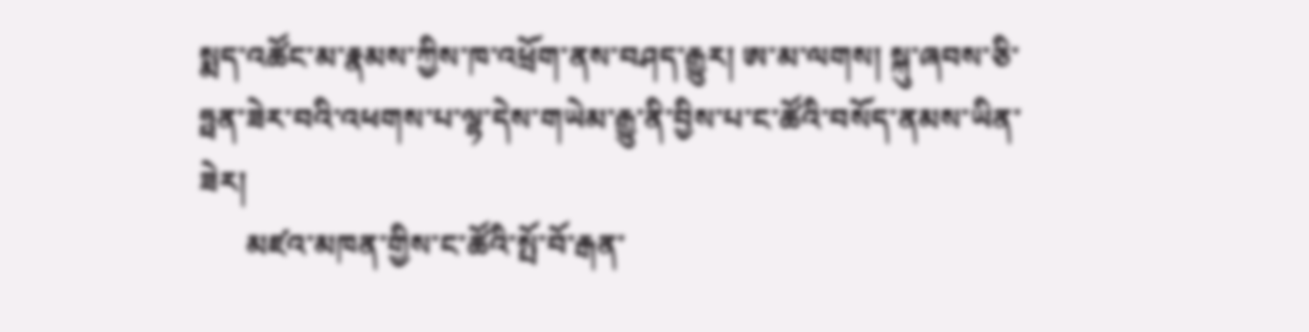སྨད་འཚོང་མ་རྣམས་ཀྱིས་ཁ་འཕྲོག་ནས་བཤད་རྒྱུར། ཨ་མ་ལགས། སྐུ་ཞབས་ཅི་ཧྥན་ཟེར་བའི་འཕགས་པ་ལྷ་དེས་གཡེམ་རྒྱུ་ནི་བྱིས་པ་ང་ཚོའི་བསོད་ནམས་ཡིན་ཟེར།
      མཛའ་མཁན་གྱིས་ང་ཚོའི་སྤོ་བོ་རྒན་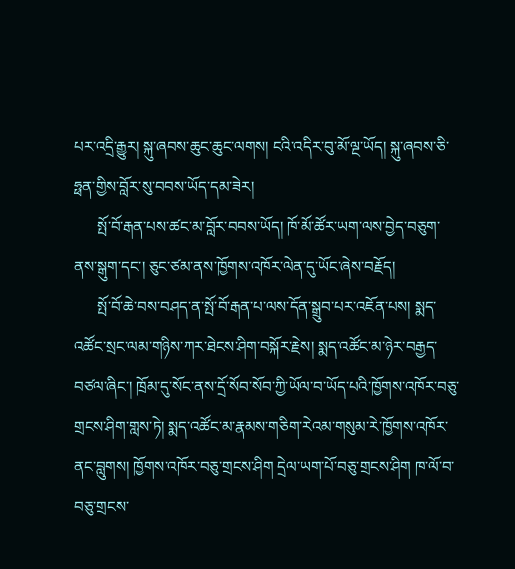པར་འདྲི་རྒྱུར། སྐུ་ཞབས་ཆུང་ཆུང་ལགས། ངའི་འདིར་བུ་མོ་ལྔ་ཡོད། སྐུ་ཞབས་ཅི་ཧྥན་གྱིས་བློར་སུ་བབས་ཡོད་དམ་ཟེར།
      སྤོ་བོ་རྒན་པས་ཚང་མ་བློར་བབས་ཡོད། ཁོ་མོ་ཚོར་ཡག་ལས་བྱེད་བཅུག་ནས་སྒུག་དང་། ཅུང་ཙམ་ནས་ཁྱོགས་འཁོར་ལེན་དུ་ཡོང་ཞེས་བརྗོད།
      སྤོ་བོ་ཆེ་བས་བཤད་ན་སྤོ་བོ་རྒན་པ་ལས་དོན་སྒྲུབ་པར་འཇོན་པས། སྨད་འཚོང་སྲང་ལམ་གཉིས་ཀར་ཐེངས་ཤིག་བསྐོར་རྗེས། སྨད་འཚོང་མ་ཉེར་བརྒྱད་བཙལ་ཞིང་། ཁྲོམ་དུ་སོང་ནས་དྲོ་སོབ་སོབ་ཀྱི་ཡོལ་བ་ཡོད་པའི་ཁྱོགས་འཁོར་བཅུ་གྲངས་ཤིག་གླས་ཏེ། སྨད་འཚོང་མ་རྣམས་གཅིག་རེའམ་གསུམ་རེ་ཁྱོགས་འཁོར་ནང་བླུགས། ཁྱོགས་འཁོར་བཅུ་གྲངས་ཤིག དྲེལ་ཡག་པོ་བཅུ་གྲངས་ཤིག ཁ་ལོ་བ་བཅུ་གྲངས་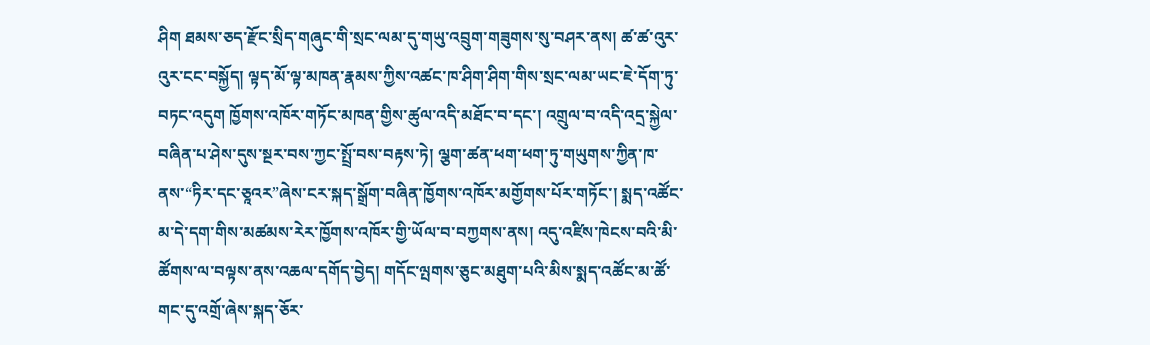ཤིག ཐམས་ཅད་རྫོང་སྲིད་གཞུང་གི་སྲང་ལམ་དུ་གཡུ་འབྲུག་གཟུགས་སུ་བཤར་ནས། ཚ་ཚ་འུར་འུར་ངང་བསྐྱོད། ལྟད་མོ་ལྟ་མཁན་རྣམས་ཀྱིས་འཚང་ཁ་ཤིག་ཤིག་གིས་སྲང་ལམ་ཡང་ཇེ་དོག་ཏུ་བཏང་འདུག ཁྱོགས་འཁོར་གཏོང་མཁན་གྱིས་ཚུལ་འདི་མཐོང་བ་དང་། འགྲུལ་བ་འདི་འདྲ་སྐྱེལ་བཞིན་པ་ཤེས་དུས་སྔར་བས་ཀྱང་སྤྲོ་བས་བརྟས་ཏེ། ལྕག་ཚན་ཕག་ཕག་ཏུ་གཡུགས་ཀྱིན་ཁ་ནས་“ཏིར་དང་ཅཱའར”ཞེས་ངར་སྐད་སྒྲོག་བཞིན་ཁྱོགས་འཁོར་མགྱོགས་པོར་གཏོང་། སྨད་འཚོང་མ་དེ་དག་གིས་མཚམས་རེར་ཁྱོགས་འཁོར་གྱི་ཡོལ་བ་བཀྱགས་ནས། འདུ་འཛིས་ཁེངས་བའི་མི་ཚོགས་ལ་བལྟས་ནས་འཆལ་དགོད་བྱེད། གདོང་ལྤགས་ཅུང་མཐུག་པའི་མིས་སྨད་འཚོང་མ་ཚོ་གང་དུ་འགྲོ་ཞེས་སྐད་ཅོར་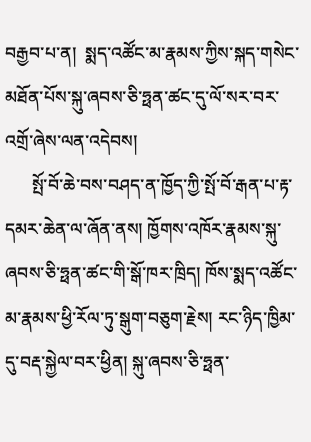བརྒྱབ་པ་ན།  སྨད་འཚོང་མ་རྣམས་ཀྱིས་སྐད་གསེང་མཐོན་པོས་སྐུ་ཞབས་ཅི་ཧྥན་ཚང་དུ་ལོ་སར་བར་འགྲོ་ཞེས་ལན་འདེབས།
      སྤོ་བོ་ཆེ་བས་བཤད་ན་ཁྱོད་ཀྱི་སྤོ་བོ་རྒན་པ་རྟ་དམར་ཆེན་ལ་ཞོན་ནས། ཁྱོགས་འཁོར་རྣམས་སྐུ་ཞབས་ཅི་ཧྥན་ཚང་གི་སྒོ་ཁར་ཁྲིད། ཁོས་སྨད་འཚོང་མ་རྣམས་ཕྱི་རོལ་ཏུ་སྒུག་བཅུག་རྗེས། རང་ཉིད་ཁྱིམ་དུ་བརྡ་སྐྱེལ་བར་ཕྱིན། སྐུ་ཞབས་ཅི་ཧྥན་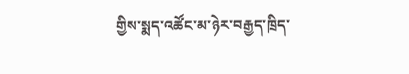གྱིས་སྨད་འཚོང་མ་ཉེར་བརྒྱད་ཁྲིད་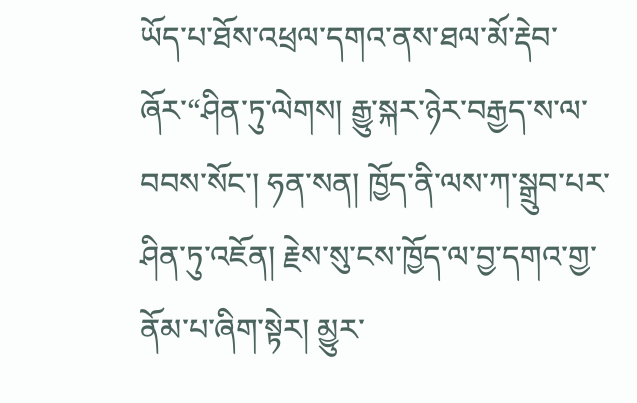ཡོད་པ་ཐོས་འཕྲལ་དགའ་ནས་ཐལ་མོ་རྡེབ་ཞོར་“ཤིན་ཏུ་ལེགས། རྒྱུ་སྐར་ཉེར་བརྒྱད་ས་ལ་བབས་སོང་། ཧན་སན། ཁྱོད་ནི་ལས་ཀ་སྒྲུབ་པར་ཤིན་ཏུ་འཇོན། རྗེས་སུ་ངས་ཁྱོད་ལ་བྱ་དགའ་གྱ་ནོམ་པ་ཞིག་སྟེར། མྱུར་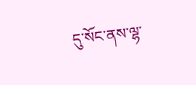དུ་སོང་ནས་ལྷ་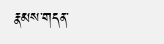རྣམས་གདན་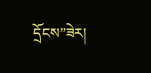དྲོངས”ཟེར།